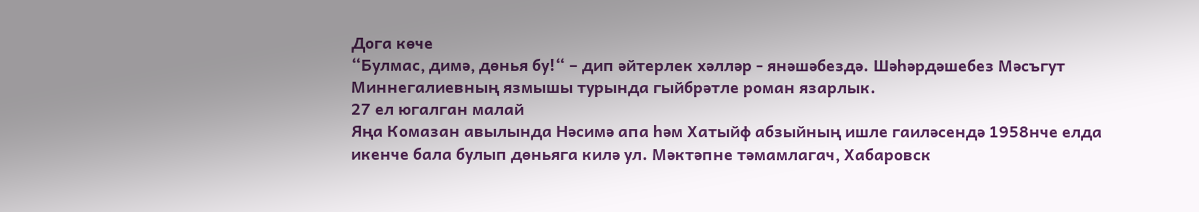Дога көче
“Булмас, димә, дөнья бу!“ – дип әйтерлек хәлләр - янәшәбездә. Шәһәрдәшебез Мәсъгут Миннегалиевның язмышы турында гыйбрәтле роман язарлык.
27 ел югалган малай
Яңа Комазан авылында Нәсимә апа һәм Хатыйф абзыйның ишле гаиләсендә 1958нче елда икенче бала булып дөньяга килә ул. Мәктәпне тәмамлагач, Хабаровск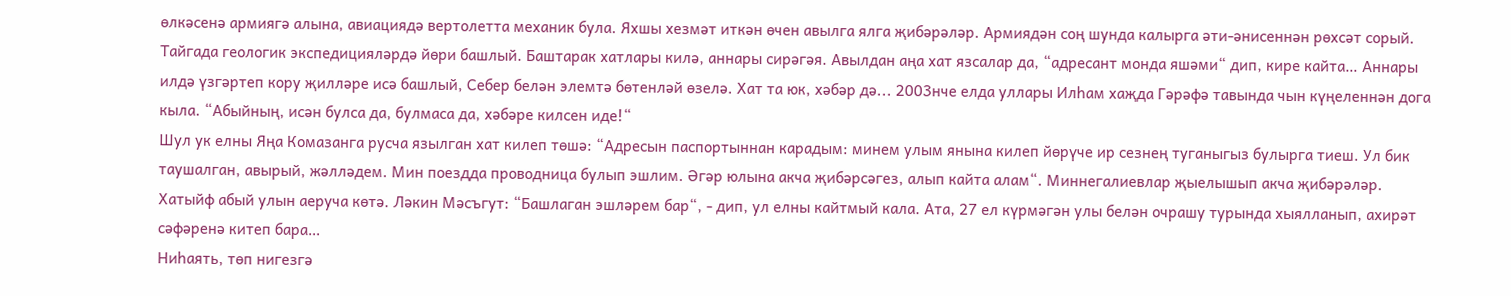өлкәсенә армиягә алына, авиациядә вертолетта механик була. Яхшы хезмәт иткән өчен авылга ялга җибәрәләр. Армиядән соң шунда калырга әти-әнисеннән рөхсәт сорый. Тайгада геологик экспедицияләрдә йөри башлый. Баштарак хатлары килә, аннары сирәгәя. Авылдан аңа хат язсалар да, “адресант монда яшәми“ дип, кире кайта… Аннары илдә үзгәртеп кору җилләре исә башлый, Себер белән элемтә бөтенләй өзелә. Хат та юк, хәбәр дә... 2003нче елда уллары Илһам хаҗда Гәрәфә тавында чын күңеленнән дога кыла. “Абыйның, исән булса да, булмаса да, хәбәре килсен иде!“
Шул ук елны Яңа Комазанга русча язылган хат килеп төшә: “Адресын паспортыннан карадым: минем улым янына килеп йөрүче ир сезнең туганыгыз булырга тиеш. Ул бик таушалган, авырый, жәлләдем. Мин поездда проводница булып эшлим. Әгәр юлына акча җибәрсәгез, алып кайта алам“. Миннегалиевлар җыелышып акча җибәрәләр. Хатыйф абый улын аеруча көтә. Ләкин Мәсъгут: “Башлаган эшләрем бар“, - дип, ул елны кайтмый кала. Ата, 27 ел күрмәгән улы белән очрашу турында хыялланып, ахирәт сәфәренә китеп бара…
Ниһаять, төп нигезгә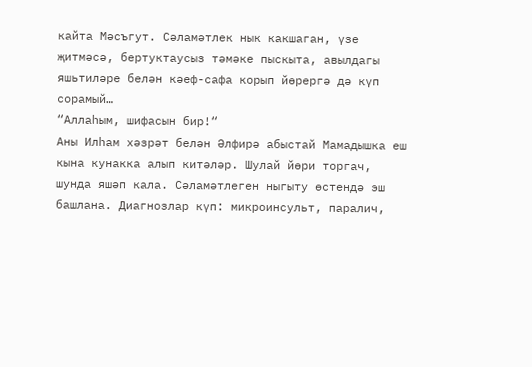кайта Мәсъгут. Сәламәтлек нык какшаган, үзе җитмәсә, бертуктаусыз тәмәке пыскыта, авылдагы яшьтиләре белән кәеф-сафа корып йөрергә дә күп сорамый…
“Аллаһым, шифасын бир!“
Аны Илһам хәзрәт белән Әлфирә абыстай Мамадышка еш кына кунакка алып китәләр. Шулай йөри торгач, шунда яшәп кала. Сәламәтлеген ныгыту өстендә эш башлана. Диагнозлар күп: микроинсульт, паралич,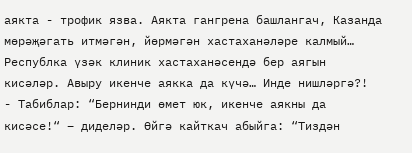аякта - трофик язва. Аякта гангрена башлангач, Казанда мөрәҗәгать итмәгән, йөрмәгән хастаханәләре калмый… Республка үзәк клиник хастаханәсендә бер аягын кисәләр. Авыру икенче аякка да күчә… Инде нишләргә?!
- Табиблар: “Бернинди өмет юк, икенче аякны да кисәсе!“ – диделәр. Өйгә кайткач абыйга: “Тиздән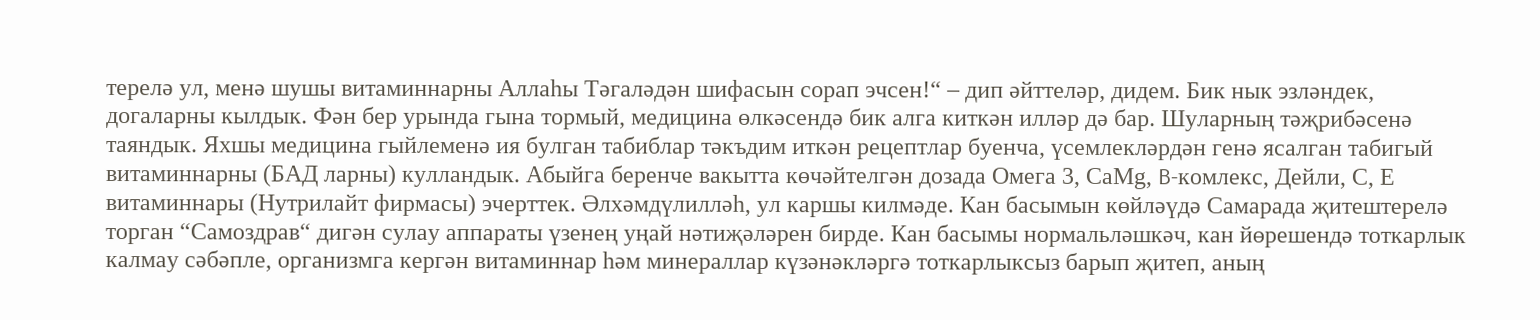терелә ул, менә шушы витаминнарны Аллаһы Тәгаләдән шифасын сорап эчсен!“ – дип әйттеләр, дидем. Бик нык эзләндек, догаларны кылдык. Фән бер урында гына тормый, медицина өлкәсендә бик алга киткән илләр дә бар. Шуларның тәҗрибәсенә таяндык. Яхшы медицина гыйлеменә ия булган табиблар тәкъдим иткән рецептлар буенча, үсемлекләрдән генә ясалган табигый витаминнарны (БАД ларны) кулландык. Абыйга беренче вакытта көчәйтелгән дозада Омега 3, СаMg, B-комлекс, Дейли, С, Е витаминнары (Нутрилайт фирмасы) эчерттек. Әлхәмдүлилләһ, ул каршы килмәде. Кан басымын көйләүдә Самарада җитештерелә торган “Самоздрав“ дигән сулау аппараты үзенең уңай нәтиҗәләрен бирде. Кан басымы нормальләшкәч, кан йөрешендә тоткарлык калмау сәбәпле, организмга кергән витаминнар һәм минераллар күзәнәкләргә тоткарлыксыз барып җитеп, аның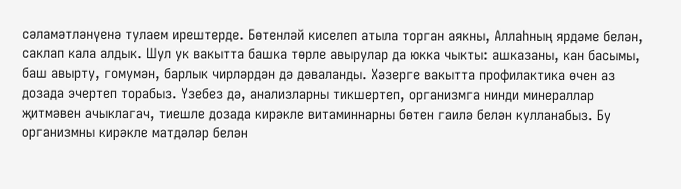сәламәтләнүенә тулаем ирештерде. Бөтенләй киселеп атыла торган аякны, Аллаһның ярдәме белән, саклап кала алдык. Шул ук вакытта башка төрле авырулар да юкка чыкты: ашказаны, кан басымы, баш авырту, гомумән, барлык чирләрдән дә дәваланды. Хәзерге вакытта профилактика өчен аз дозада эчертеп торабыз. Үзебез дә, анализларны тикшертеп, организмга нинди минераллар җитмәвен ачыклагач, тиешле дозада кирәкле витаминнарны бөтен гаилә белән кулланабыз. Бу организмны кирәкле матдәләр белән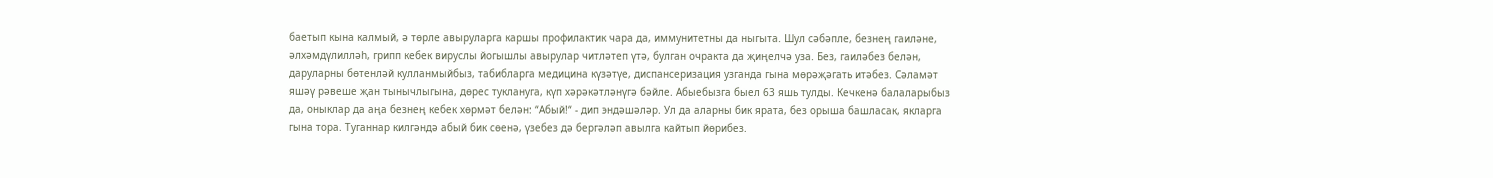баетып кына калмый, ә төрле авыруларга каршы профилактик чара да, иммунитетны да ныгыта. Шул сәбәпле, безнең гаиләне, әлхәмдүлилләһ, грипп кебек вируслы йогышлы авырулар читләтеп үтә, булган очракта да җиңелчә уза. Без, гаиләбез белән, даруларны бөтенләй кулланмыйбыз, табибларга медицина күзәтүе, диспансеризация узганда гына мөрәҗәгать итәбез. Сәламәт яшәү рәвеше җан тынычлыгына, дөрес туклануга, күп хәрәкәтләнүгә бәйле. Абыебызга быел 63 яшь тулды. Кечкенә балаларыбыз да, оныклар да аңа безнең кебек хөрмәт белән: “Абый!“ - дип эндәшәләр. Ул да аларны бик ярата, без орыша башласак, якларга гына тора. Туганнар килгәндә абый бик сөенә, үзебез дә бергәләп авылга кайтып йөрибез.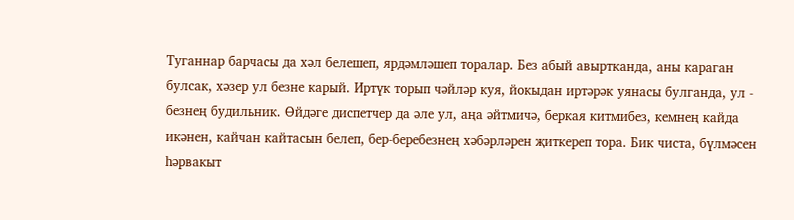Туганнар барчасы да хәл белешеп, ярдәмләшеп торалар. Без абый авыртканда, аны караган булсак, хәзер ул безне карый. Иртүк торып чәйләр куя, йокыдан иртәрәк уянасы булганда, ул - безнең будильник. Өйдәге диспетчер да әле ул, аңа әйтмичә, беркая китмибез, кемнең кайда икәнен, кайчан кайтасын белеп, бер-беребезнең хәбәрләрен җиткереп тора. Бик чиста, бүлмәсен һәрвакыт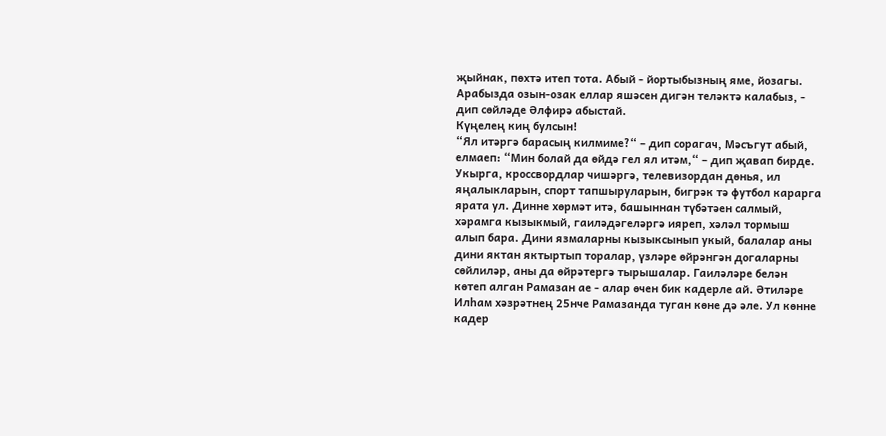җыйнак, пөхтә итеп тота. Абый - йортыбызның яме, йозагы. Арабызда озын-озак еллар яшәсен дигән теләктә калабыз, - дип сөйләде Әлфирә абыстай.
Күңелең киң булсын!
“Ял итәргә барасың килмиме?“ – дип сорагач, Мәсъгут абый, елмаеп: “Мин болай да өйдә гел ял итәм,“ – дип җавап бирде. Укырга, кроссвордлар чишәргә, телевизордан дөнья, ил яңалыкларын, спорт тапшыруларын, бигрәк тә футбол карарга ярата ул. Динне хөрмәт итә, башыннан түбәтәен салмый, хәрамга кызыкмый, гаиләдәгеләргә ияреп, хәләл тормыш алып бара. Дини язмаларны кызыксынып укый, балалар аны дини яктан яктыртып торалар, үзләре өйрәнгән догаларны сөйлиләр, аны да өйрәтергә тырышалар. Гаиләләре белән көтеп алган Рамазан ае - алар өчен бик кадерле ай. Әтиләре Илһам хәзрәтнең 25нче Рамазанда туган көне дә әле. Ул көнне кадер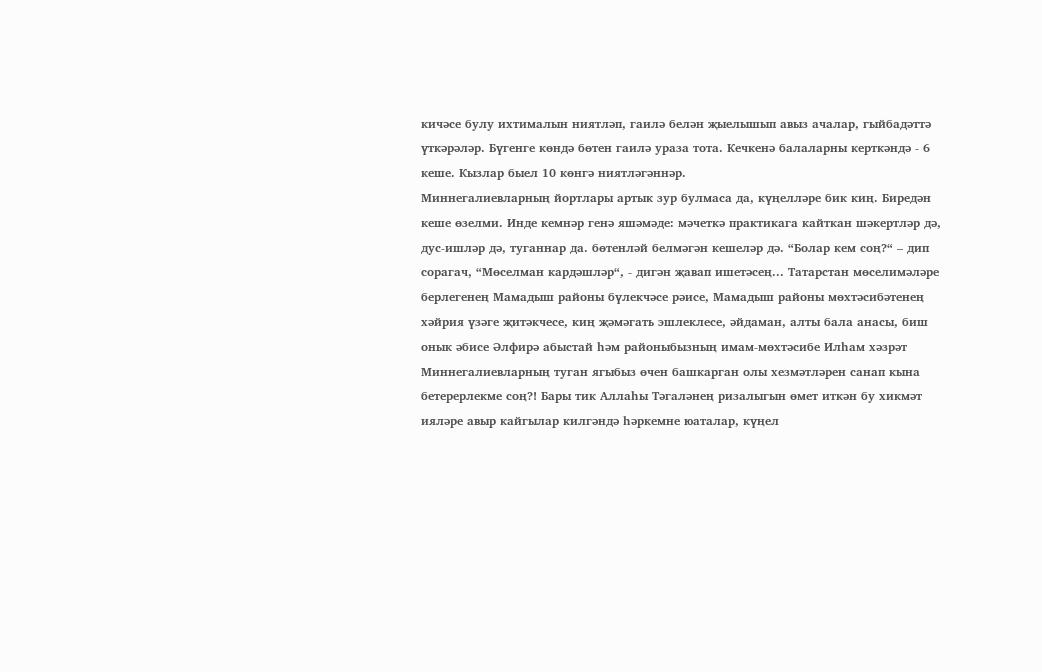кичәсе булу ихтималын ниятләп, гаилә белән җыелышып авыз ачалар, гыйбадәттә үткәрәләр. Бүгенге көндә бөтен гаилә ураза тота. Кечкенә балаларны керткәндә - 6 кеше. Кызлар быел 10 көнгә ниятләгәннәр.
Миннегалиевларның йортлары артык зур булмаса да, күңелләре бик киң. Биредән кеше өзелми. Инде кемнәр генә яшәмәде: мәчеткә практикага кайткан шәкертләр дә, дус-ишләр дә, туганнар да. бөтенләй белмәгән кешеләр дә. “Болар кем соң?“ – дип сорагач, “Мөселман кардәшләр“, - дигән җавап ишетәсең... Татарстан мөселимәләре берлегенең Мамадыш районы бүлекчәсе рәисе, Мамадыш районы мөхтәсибәтенең хәйрия үзәге җитәкчесе, киң җәмәгать эшлеклесе, әйдаман, алты бала анасы, биш онык әбисе Әлфирә абыстай һәм районыбызның имам-мөхтәсибе Илһам хәзрәт Миннегалиевларның туган ягыбыз өчен башкарган олы хезмәтләрен санап кына бетерерлекме соң?! Бары тик Аллаһы Тәгаләнең ризалыгын өмет иткән бу хикмәт ияләре авыр кайгылар килгәндә һәркемне юаталар, күңел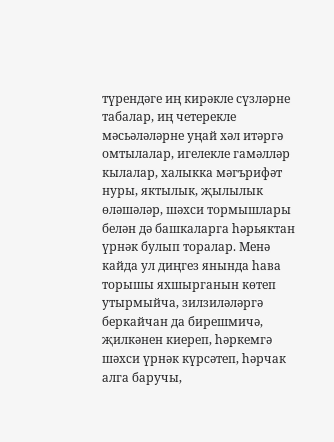түрендәге иң кирәкле сүзләрне табалар, иң четерекле мәсьәләләрне уңай хәл итәргә омтылалар, игелекле гамәлләр кылалар, халыкка мәгърифәт нуры, яктылык, җылылык өләшәләр, шәхси тормышлары белән дә башкаларга һәрьяктан үрнәк булып торалар. Менә кайда ул диңгез янында һава торышы яхшырганын көтеп утырмыйча, зилзиләләргә беркайчан да бирешмичә, җилкәнен киереп, һәркемгә шәхси үрнәк күрсәтеп, һәрчак алга баручы,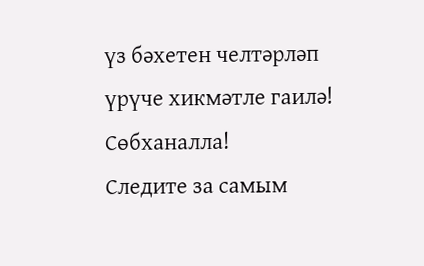үз бәхетен челтәрләп үрүче хикмәтле гаилә! Сөбханалла!
Следите за самым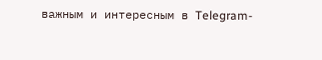важным и интересным в Telegram-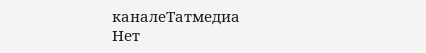каналеТатмедиа
Нет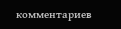комментариев